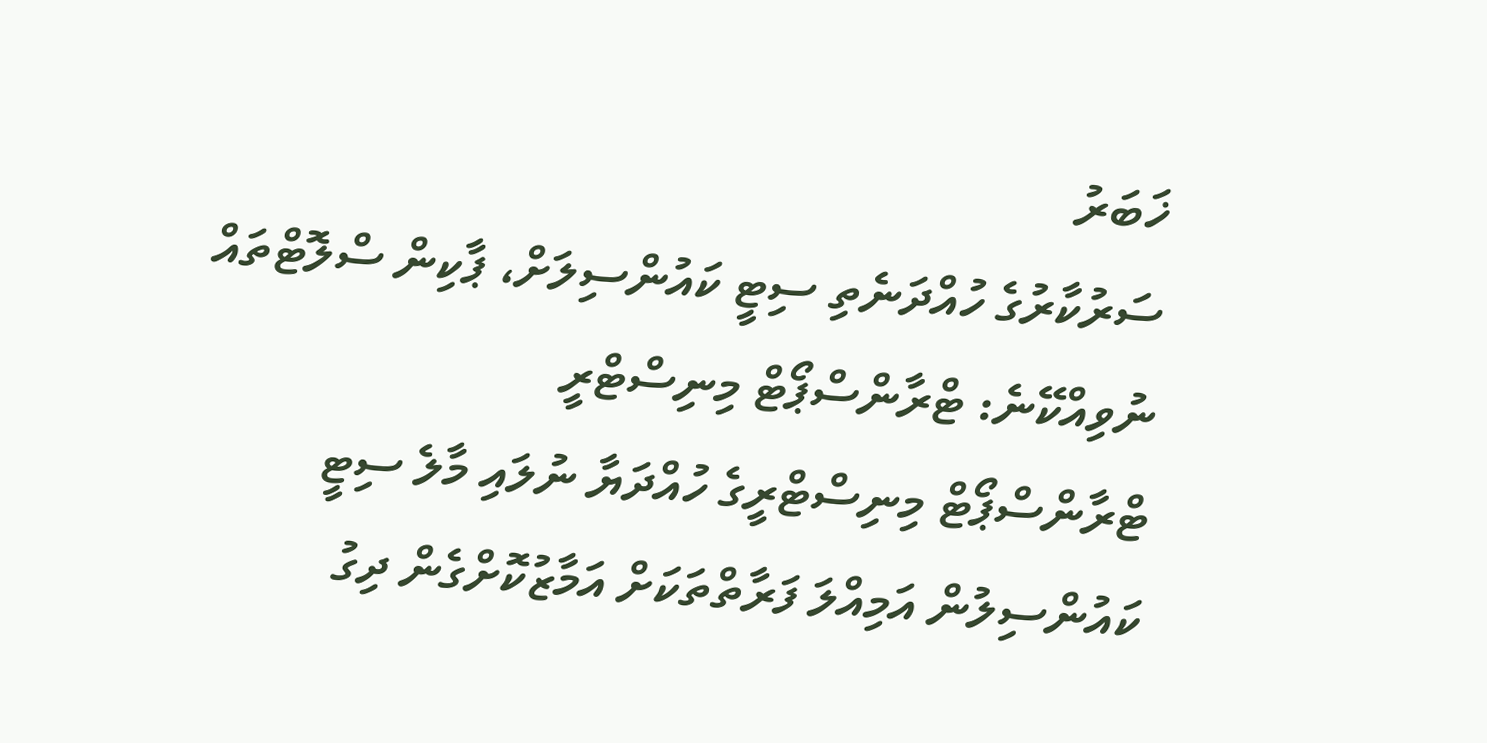ޚަބަރު
ސަރުކާރުގެ ހުއްދަނެތި ސިޓީ ކައުންސިލަށް، ޕާކިން ސްލޮޓްތައް ނުވިއްކޭނެ: ޓްރާންސްޕޯޓް މިނިސްޓްރީ
ޓްރާންސްޕޯޓް މިނިސްޓްރީގެ ހުއްދަޔާ ނުލައި މާލެ ސިޓީ ކައުންސިލުން އަމިއްލަ ފަރާތްތަކަށް އަމާޒުކޮށްގެން ދިގު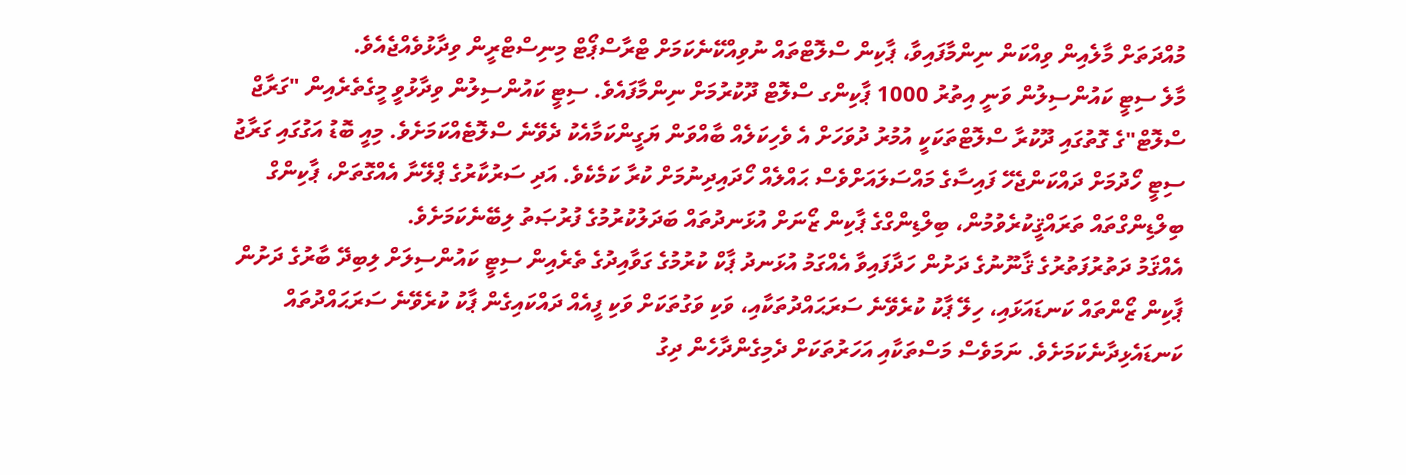މުއްދަތަށް މާލެއިން ވިއްކަން ނިންމާފައިވާ، ޕާކިން ސްލޮޓްތައް ނުވިއްކޭނެކަމަށް ޓްރާސްޕޯޓް މިނިސްޓްރީން ވިދާޅުވެއްޖެއެވެ.
މާލެ ސިޓީ ކައުންސިލުން ވަނީ އިތުރު 1000 ޕާކިންގ ސްލޮޓް ދޫކުރުމަށް ނިންމާފައެވެ. ސިޓީ ކައުންސިލުން ވިދާޅުވީ މީގެތެރެއިން "ގަރާޖް ސްލޮޓް"ގެ ގޮތުގައި ދޫކުރާ ސްލޮޓްތަކަކީ އުމުރު ދުވަހަށް އެ ވެހިކަލެއް ބާއްވަން ޔަގީންކަމާއެކު ދެވޭނެ ސްލޮޓެއްކަމަށެވެ. މިއީ ބޮޑު އަގުގައި ގަރާޖު ސިޓީ ހޯދުމަށް ދައްކަންޖެހޭ ފައިސާގެ މައްސަލައަށްވެސް ޙައްލެއް ހޯދައިދިނުމަށް ކުރާ ކަމެކެވެ. އަދި ސަރުކާރުގެ ޕްލޭނާ އެއްގޮތަށް، ޕާކިންގް ބިލްޑިންގްތައް ތަރައްޤީކުރެވުމުން، ބިލްޑިންގްގެ ޕާކިން ޒޯނަށް އުޅަނދުތައް ބަދަލުކުރުމުގެ ފުރުޞަތު ލިބޭނެކަމަށެވެ.
އެއްޤަމު ދަތުރުފަތުރުގެ ޤާނޫނުގެ ދަށުން ހަދާފައިވާ އެއްގަމު އުޅަނދު ޕާކް ކުރުމުގެ ގަވާއިދުގެ ތެރެއިން ސިޓީ ކައުންސިލަށް ލިބިދޭ ބާރުގެ ދަށުން ޕާކިން ޒޯންތައް ކަނޑައަޅައި، ހިލޭ ޕާކު ކުރެވޭނެ ސަރަޙައްދުތަކާއި، ވަކި ވަގުތަކަށް ވަކި ފީއެއް ދައްކައިގެން ޕާކު ކުރެވޭނެ ސަރަޙައްދުތައް ކަނޑައެޅިދާނެކަމަށެވެ. ނަމަވެސް މަސްތަކާއި އަހަރުތަކަށް ދެމިގެންދާހެން ދިގު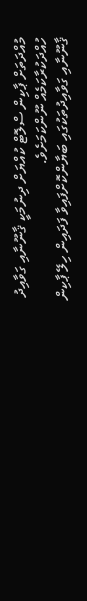މުއްދަތަށް ޕާކިން ސްލޮޓް ކުއްޔަށް ދިނުމަކީ ޤާނޫނާއި ގަވާއިދު ހުއްދަކުރާކަމެއް ނޫންކަމަށެވެ.
ޤާނޫނާއި ގަވާއިދުތަކުގައި ބަޔާންކޮށްފައިވާ ފަދައިން ހިލޭ ޕާކިން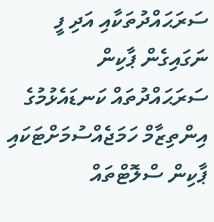ސަރަޙައްދުތަކާއި އަދި ފީ ނަގައިގެން ޕާކިން ސަރަޙައްދުތައް ކަނޑައެޅުމުގެ އިންތިޒާމް ހަމަޖެއްސުމަށްޓަކައި ޕާކިން ސްލޮޓްތައް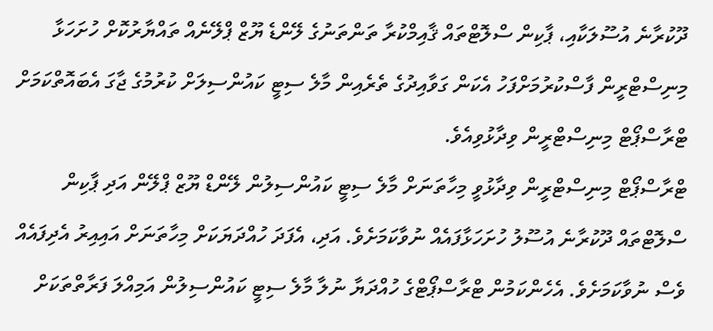ދޫކުރާނެ އުސޫލަކާއި، ޕާކިން ސްލޮޓްތައް ޤާއިމްކުރާ ތަންތަނުގެ ލޭންޑެ ޔޫޒް ޕްލޭނެއް ތައްޔާރުކޮށް ހުށަހަޅާ މިނިސްޓްރީން ފާސްކުރުމަށްފަހު އެކަން ގަވާއިދުގެ ތެރެއިން މާލެ ސިޓީ ކައުންސިލަށް ކުރުމުގެ ޖާގަ އެބައޮތްކަމަށް ޓްރާސްޕޯޓް މިނިސްޓްރީން ވިދާޅުވިއެވެ.
ޓްރާސްޕޯޓް މިނިސްޓްރީން ވިދާޅުވީ މިހާތަނަށް މާލެ ސިޓީ ކައުންސިލުން ލޭންޑް ޔޫޒް ޕްލޭން އަދި ޕާކިން ސްލޮޓްތައް ދޫކުރާނެ އުސޫލު ހުށަހަޅާފައެއް ނުވާކަމަށެވެ. އަދި، އެފަދަ ހުއްދަޔަކަށް މިހާތަނަށް އައިއިރު އެދިފައެއް ވެސް ނުވާކަމަށެވެ. އެހެންކަމުން ޓްރާސްޕޯޓްގެ ހުއްދަޔާ ނުލާ މާލެ ސިޓީ ކައުންސިލުން އަމިއްލަ ފަރާތްތަކަށް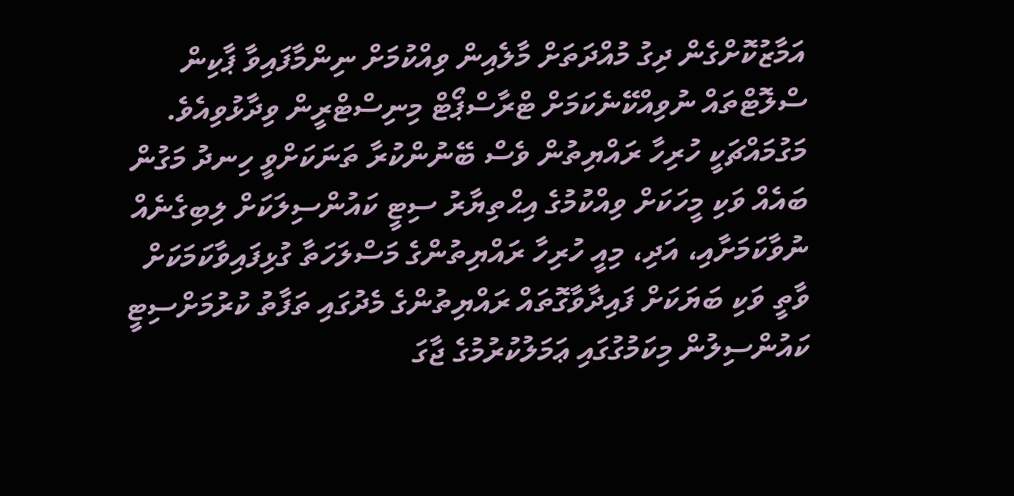އަމާޒުކޮށްގެން ދިގު މުއްދަތަށް މާލެއިން ވިއްކުމަށް ނިންމާފައިވާ ޕާކިން ސްލޮޓްތައް ނުވިއްކޭނެކަމަށް ޓްރާސްޕޯޓް މިނިސްޓްރީން ވިދާޅުވިއެވެ.
މަގުމައްޗަކީ ހުރިހާ ރައްޔިތުން ވެސް ބޭނުންކުރާ ތަނަކަށްވީ ހިނދު މަގުން ބައެއް ވަކި މީހަކަށް ވިއްކުމުގެ އިޙްތިޔާރު ސިޓީ ކައުންސިލަކަށް ލިބިގެނެއް ނުވާކަމަށާއި، އަދި، މިއީ ހުރިހާ ރައްޔިތުންގެ މަސްލަހަތާ ގުޅިފައިވާކަމަކަށް ވާތީ ވަކި ބަޔަކަށް ފައިދާވާގޮތައް ރައްޔިތުންގެ މެދުގައި ތަފާތު ކުރުމަށްސިޓީ ކައުންސިލުން މިކަމުގުގައި ޢަމަލުކުރުމުގެ ޖާގަ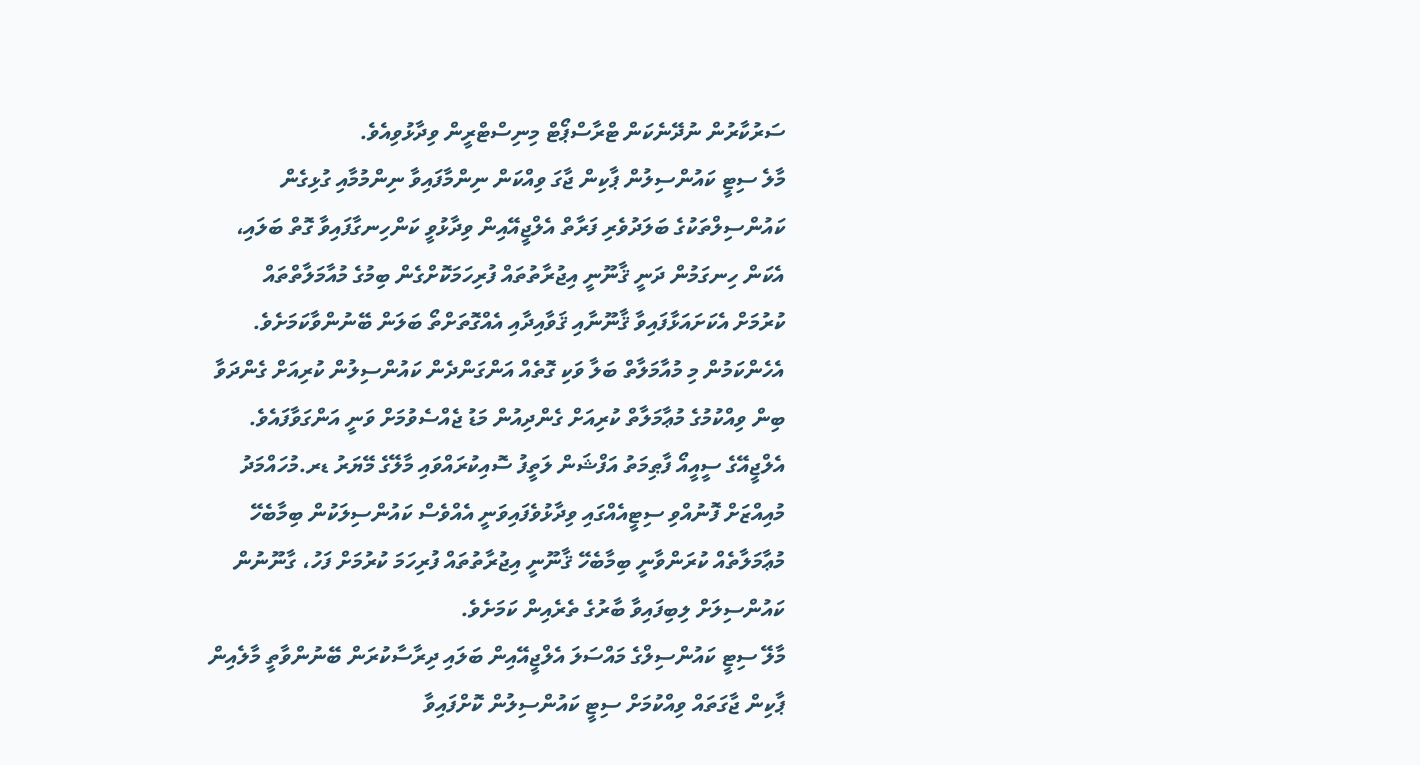ސަރުކާރުން ނުދޭނެކަން ޓްރާސްޕޯޓް މިނިސްޓްރީން ވިދާޅުވިއެވެ.
މާލެ ސިޓީ ކައުންސިލުން ޕާކިން ޖާގަ ވިއްކަން ނިންމާފައިވާ ނިންމުމާއި ގުޅިގެން ކައުންސިލްތަކުގެ ބަލަދުވެރި ފަރާތް އެލްޖީއޭއިން ވިދާޅުވީ ކަންހިނގާފައިވާ ގޮތް ބަލައި، އެކަން ހިނގަމުން ދަނީ ޤާނޫނީ އިޖުރާތުތައް ފުރިހަމަކޮށްގެން ބިމުގެ މުއާމަލާތްތައް ކުރުމަށް އެކަށައަޅާފައިވާ ޤާނޫނާއި ޤަވާއިދާއި އެއްގޮތަށްތޯ ބަލަން ބޭނުންވާކަމަށެވެ. އެހެންކަމުން މި މުއާމަލާތް ބަލާ ވަކި ގޮތެއް އަންގަންދެން ކައުންސިލުން ކުރިއަށް ގެންދަވާ ބިން ވިއްކުމުގެ މުޢާމަލާތް ކުރިއަށް ގެންދިއުން މަޑު ޖެއްސެވުމަށް ވަނީ އަންގަވާފައެވެ.
އެލްޖީއޭގެ ސީއީއޯ ފާޠިމަތު އަފްޝަން ލަތީފު ސޮއިކުރައްވައި މާލޭގެ މޭޔަރު ޑރ.މުހައްމަދު މުއިއްޒަށް ފޮނުއްވި ސިޓީއެއްގައި ވިދާޅުވެފައިވަނީ އެއްވެސް ކައުންސިލަކުން ބިމާބެހޭ މުޢާމަލާތެއް ކުރަންވާނީ ބިމާބެހޭ ޤާނޫނީ އިޖުރާތުތައް ފުރިހަމަ ކުރުމަށް ފަހު، ގާނޫނުން ކައުންސިލަށް ލިބިފައިވާ ބާރުގެ ތެރެއިން ކަމަށެވެ.
މާލޭ ސިޓީ ކައުންސިލްގެ މައްސަލަ އެލްޖީއޭއިން ބަލައި ދިރާސާކުރަން ބޭނުންވާތީ މާލެއިން ޕާކިން ޖާގަތައް ވިއްކުމަށް ސިޓީ ކައުންސިލުން ކޮށްފައިވާ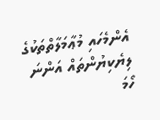އެންމެހައި މުޢާމަލާތްތަކުގެ ލިޔެކިޔުންތައް އަންނަ ހޯމަ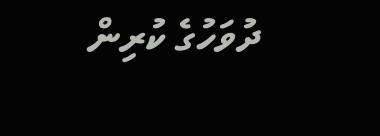ދުވަހުގެ ކުރިން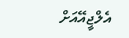އެލްޖީއޭއަށް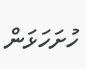ހުށަހަޅަން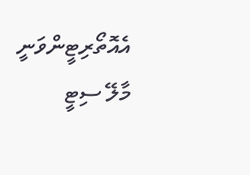އެއޮތޯރިޓީންވަނީ މާލޭ ސިޓީ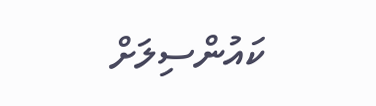ކައުންސިލަށް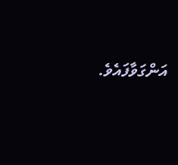އަންގަވާފައެވެ.